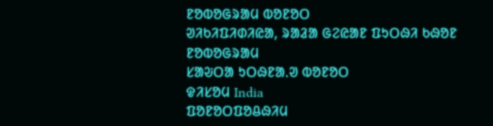ᱱᱚᱵᱚᱜᱨᱟᱢ ᱵᱚᱱᱚᱛ
ᱣᱤᱠᱤᱯᱤᱰᱤᱭᱟ, ᱨᱟᱲᱟ ᱜᱮᱭᱟᱱ ᱯᱩᱛᱷᱤ ᱠᱷᱚᱱ
ᱱᱚᱵᱚᱜᱨᱟᱢ
ᱥᱟᱶᱛᱟ ᱩᱛᱷᱱᱟᱹᱣ ᱵᱚᱱᱚᱛ
ᱫᱤᱥᱚᱢ India
ᱯᱚᱱᱚᱛᱯᱚᱪᱷᱤᱢ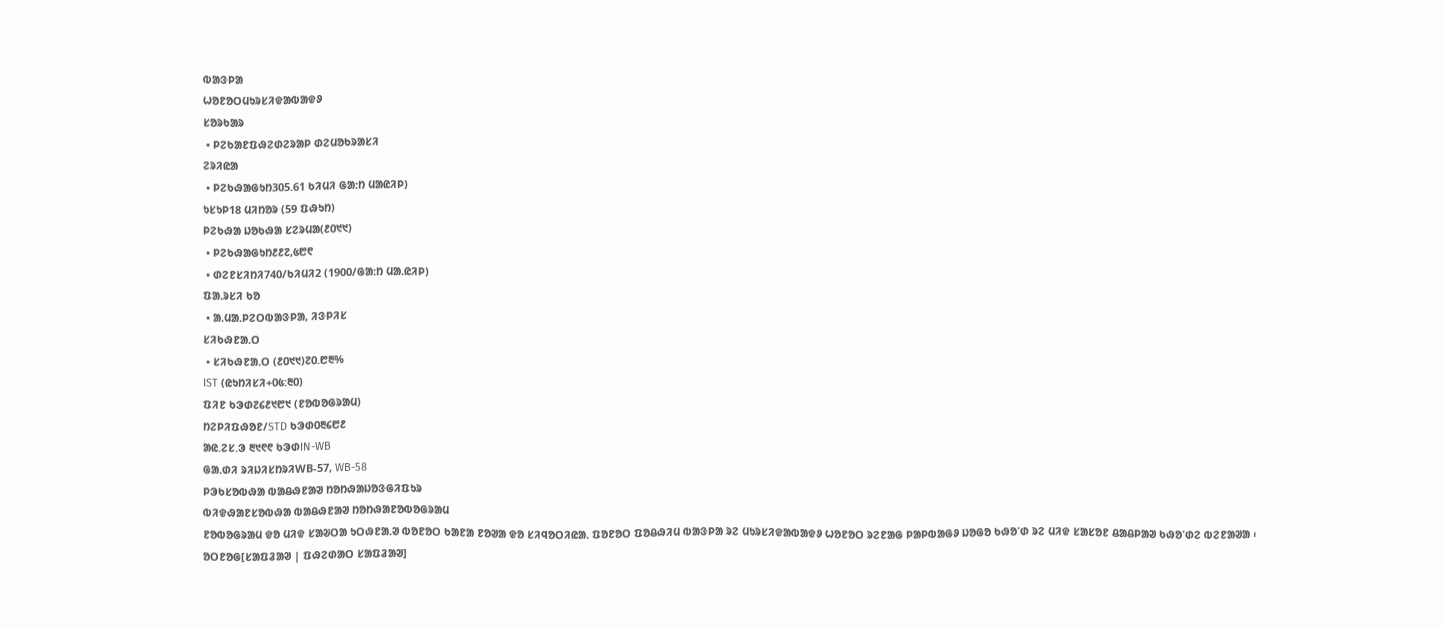ᱵᱟᱝᱞᱟ
ᱦᱚᱱᱚᱛᱢᱩᱨᱥᱤᱫᱟᱵᱟᱫᱽ
ᱥᱚᱨᱠᱟᱨ
 • ᱞᱮᱠᱟᱱᱯᱷᱮᱰᱮᱨᱟᱞ ᱰᱮᱢᱚᱠᱨᱟᱥᱤ
ᱮᱨᱤᱭᱟ
 • ᱞᱮᱠᱷᱟᱜᱩᱴ305.61 ᱠᱤᱢᱤ ᱜᱟᱺᱴ ᱢᱟᱭᱤᱞ)
ᱩᱥᱩᱞ18 ᱢᱤᱴᱚᱨ (59 ᱯᱷᱩᱴ)
ᱞᱮᱠᱷᱟ ᱡᱚᱠᱷᱟ ᱥᱮᱨᱢᱟ(᱒᱐᱑᱑)
 • ᱞᱮᱠᱷᱟᱜᱩᱴ᱒᱒᱗,᱕᱘᱖
 • ᱰᱮᱱᱥᱤᱴᱤ740/ᱠᱤᱢᱤ2 (1900/ᱜᱟᱺᱴ ᱢᱟᱹᱭᱤᱞ)
ᱯᱟᱹᱨᱥᱤ ᱠᱚ
 • ᱟᱹᱢᱟᱹᱞᱮᱛᱵᱟᱝᱞᱟ, ᱤᱝᱞᱤᱥ
ᱥᱤᱠᱷᱱᱟᱹᱛ
 • ᱥᱤᱠᱷᱱᱟᱹᱛ (᱒᱐᱑᱑)᱗᱐.᱘᱓%
IST (ᱭᱩᱴᱤᱥᱤ+᱐᱕:᱓᱐)
ᱯᱤᱱ ᱠᱳᱰ᱗᱔᱒᱑᱘᱑ (ᱱᱚᱵᱚᱜᱨᱟᱢ)
ᱴᱮᱞᱤᱯᱷᱚᱱ/STD ᱠᱳᱰ᱐᱓᱔᱘᱒
ᱟᱭ.ᱮᱥ.ᱳ ᱓᱑᱖᱖ ᱠᱳᱰIN-WB
ᱜᱟᱹᱰᱤ ᱨᱤᱡᱤᱥᱴᱨᱤWB-57, WB-58
ᱞᱳᱠᱥᱚᱵᱷᱟ ᱵᱟᱪᱷᱱᱟᱣ ᱴᱚᱴᱷᱟᱡᱚᱝᱜᱤᱯᱩᱨ
ᱵᱤᱫᱷᱟᱱᱥᱚᱵᱷᱟ ᱵᱟᱪᱷᱱᱟᱣ ᱴᱚᱴᱷᱟᱱᱚᱵᱚᱜᱨᱟᱢ
ᱱᱚᱵᱚᱜᱨᱟᱢ ᱫᱚ ᱢᱤᱫ ᱥᱟᱶᱛᱟ ᱩᱛᱷᱱᱟᱹᱣ ᱵᱚᱱᱚᱛ ᱠᱟᱱᱟ ᱱᱚᱣᱟ ᱫᱚ ᱥᱤᱧᱚᱛᱤᱭᱟᱹ ᱯᱚᱱᱚᱛ ᱯᱚᱪᱷᱤᱢ ᱵᱟᱝᱞᱟ ᱨᱮ ᱢᱩᱨᱥᱤᱫᱟᱵᱟᱫᱽ ᱦᱚᱱᱚᱛ ᱨᱮᱱᱟᱜ ᱞᱟᱞᱵᱟᱜᱽ ᱡᱚᱜᱚ ᱠᱷᱚᱸᱰ ᱨᱮ ᱢᱤᱫ ᱥᱟᱥᱚᱱ ᱪᱟᱪᱞᱟᱣ ᱠᱷᱚᱸᱰᱮ ᱵᱮᱱᱟᱣᱟ ᱾
ᱚᱛᱱᱚᱜ[ᱥᱟᱯᱲᱟᱣ | ᱯᱷᱮᱰᱟᱛ ᱥᱟᱯᱲᱟᱣ]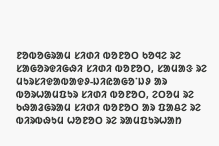ᱱᱚᱵᱚᱜᱨᱟᱢ ᱥᱤᱰᱤ ᱵᱚᱱᱚᱛ ᱠᱚᱧᱮ ᱨᱮ ᱥᱟᱜᱚᱨᱫᱤᱜᱷᱤ ᱥᱤᱰᱤ ᱵᱚᱱᱚᱛ, ᱥᱟᱢᱟᱝ ᱨᱮ ᱢᱩᱨᱥᱤᱫᱟᱵᱟᱫᱽ-ᱡᱤᱭᱟᱜᱚᱸᱡᱽ ᱟᱨ ᱵᱚᱨᱦᱟᱢᱯᱩᱨ ᱥᱤᱰᱤ ᱵᱚᱱᱚᱛ, ᱮᱛᱚᱢ ᱨᱮ ᱠᱷᱟᱲᱜᱨᱟᱢ ᱥᱤᱰᱤ ᱵᱚᱱᱚᱛ ᱟᱨ ᱯᱟᱪᱮ ᱨᱮ ᱵᱤᱨᱵᱷᱩᱢ ᱦᱚᱱᱚᱛ ᱨᱮ ᱨᱟᱢᱯᱩᱨᱦᱟᱴ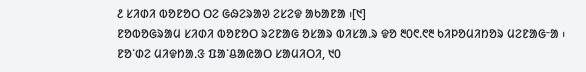᱒ ᱥᱤᱰᱤ ᱵᱚᱱᱚᱛ ᱛᱮ ᱜᱷᱮᱨᱟᱣ ᱮᱥᱮᱫ ᱟᱠᱟᱱᱟ ᱾[᱑]
ᱱᱚᱵᱚᱜᱨᱟᱢ ᱥᱤᱰᱤ ᱵᱚᱱᱚᱛ ᱨᱮᱱᱟᱜ ᱚᱥᱟᱨ ᱵᱤᱥᱟᱹᱨ ᱫᱚ ᱓᱐᱖.᱖᱓ ᱠᱤᱞᱚᱢᱤᱴᱚᱨ ᱢᱮᱱᱟᱜᱼᱟ ᱾ ᱱᱚᱸᱰᱮ ᱢᱤᱫᱴᱟᱹᱝ ᱯᱟᱸᱪᱟᱭᱟᱛ ᱥᱟᱢᱤᱛᱤ, ᱑᱐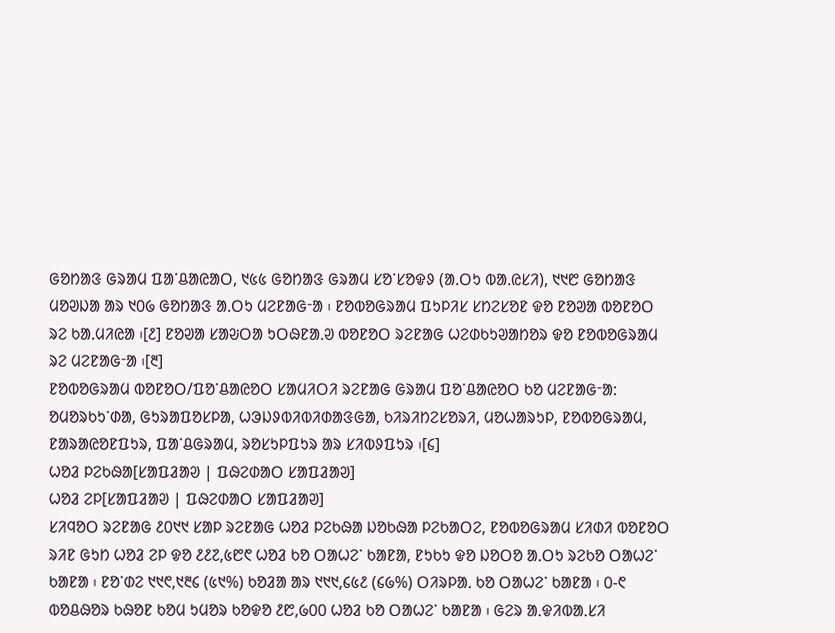ᱜᱚᱴᱟᱝ ᱜᱨᱟᱢ ᱯᱟᱸᱪᱟᱭᱟᱛ, ᱑᱕᱕ ᱜᱚᱴᱟᱝ ᱜᱨᱟᱢ ᱥᱚᱸᱥᱚᱫᱽ (ᱟᱹᱛᱩ ᱵᱟᱹᱭᱥᱤ), ᱑᱑᱘ ᱜᱚᱴᱟᱝ ᱢᱚᱣᱡᱟ ᱟᱨ ᱑᱐᱙ ᱜᱚᱴᱟᱝ ᱟᱹᱛᱩ ᱢᱮᱱᱟᱜᱼᱟ ᱾ ᱱᱚᱵᱚᱜᱨᱟᱢ ᱯᱩᱞᱤᱥ ᱥᱴᱮᱥᱚᱱ ᱫᱚ ᱱᱚᱣᱟ ᱵᱚᱱᱚᱛ ᱨᱮ ᱠᱟᱹᱢᱤᱭᱟ ᱾[᱒] ᱱᱚᱣᱟ ᱥᱟᱶᱛᱟ ᱩᱛᱷᱱᱟᱹᱣ ᱵᱚᱱᱚᱛ ᱨᱮᱱᱟᱜ ᱦᱮᱰᱠᱩᱣᱟᱴᱚᱨ ᱫᱚ ᱱᱚᱵᱚᱜᱨᱟᱢ ᱨᱮ ᱢᱮᱱᱟᱜᱼᱟ ᱾[᱓]
ᱱᱚᱵᱚᱜᱨᱟᱢ ᱵᱚᱱᱚᱛ/ᱯᱚᱸᱪᱟᱭᱚᱛ ᱥᱟᱢᱤᱛᱤ ᱨᱮᱱᱟᱜ ᱜᱨᱟᱢ ᱯᱚᱸᱪᱟᱭᱚᱛ ᱠᱚ ᱢᱮᱱᱟᱜᱼᱟ: ᱚᱢᱚᱨᱠᱩᱸᱰᱟ, ᱜᱩᱨᱟᱯᱚᱥᱞᱟ, ᱦᱳᱡᱽᱵᱤᱵᱤᱰᱟᱝᱜᱟ, ᱠᱤᱨᱤᱴᱮᱥᱚᱨᱤ, ᱢᱚᱦᱟᱨᱩᱞ, ᱱᱚᱵᱚᱜᱨᱟᱢ, ᱱᱟᱨᱟᱭᱚᱱᱯᱩᱨ, ᱯᱟᱸᱪᱜᱨᱟᱢ, ᱨᱚᱥᱩᱞᱯᱩᱨ ᱟᱨ ᱥᱤᱵᱽᱯᱩᱨ ᱾[᱔]
ᱦᱚᱲ ᱞᱮᱠᱷᱟ[ᱥᱟᱯᱲᱟᱣ | ᱯᱷᱮᱰᱟᱛ ᱥᱟᱯᱲᱟᱣ]
ᱦᱚᱲ ᱮᱞ[ᱥᱟᱯᱲᱟᱣ | ᱯᱷᱮᱰᱟᱛ ᱥᱟᱯᱲᱟᱣ]
ᱥᱤᱧᱚᱛ ᱨᱮᱱᱟᱜ ᱒᱐᱑᱑ ᱥᱟᱞ ᱨᱮᱱᱟᱜ ᱦᱚᱲ ᱞᱮᱠᱷᱟ ᱡᱚᱠᱷᱟ ᱞᱮᱠᱟᱛᱮ, ᱱᱚᱵᱚᱜᱨᱟᱢ ᱥᱤᱰᱤ ᱵᱚᱱᱚᱛ ᱨᱤᱱ ᱜᱩᱴ ᱦᱚᱲ ᱮᱞ ᱫᱚ ᱒᱒᱗,᱕᱘᱖ ᱦᱚᱲ ᱠᱚ ᱛᱟᱦᱮᱸ ᱠᱟᱱᱟ, ᱱᱩᱠᱩ ᱫᱚ ᱡᱚᱛᱚ ᱟᱹᱛᱩ ᱨᱮᱠᱚ ᱛᱟᱦᱮᱸ ᱠᱟᱱᱟ ᱾ ᱱᱚᱸᱰᱮ ᱑᱑᱖,᱑᱓᱔ (᱕᱑%) ᱠᱚᱲᱟ ᱟᱨ ᱑᱑᱑,᱔᱕᱒ (᱔᱙%) ᱛᱤᱨᱞᱟᱹ ᱠᱚ ᱛᱟᱦᱮᱸ ᱠᱟᱱᱟ ᱾ ᱐-᱖ ᱵᱚᱪᱷᱚᱨ ᱠᱷᱚᱱ ᱠᱚᱢ ᱩᱢᱚᱨ ᱠᱚᱫᱚ ᱒᱘,᱙᱐᱐ ᱦᱚᱲ ᱠᱚ ᱛᱟᱦᱮᱸ ᱠᱟᱱᱟ ᱾ ᱜᱮᱨ ᱟᱹᱫᱤᱵᱟᱹᱥᱤ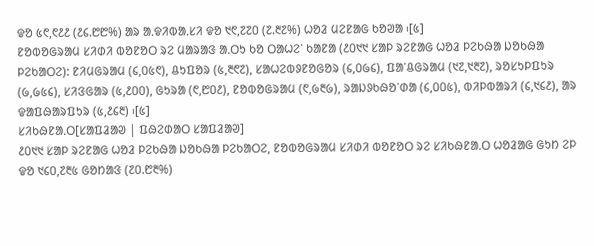ᱫᱚ ᱕᱖,᱖᱒᱒ (᱒᱔.᱘᱘%) ᱟᱨ ᱟᱹᱫᱤᱵᱟᱹᱥᱤ ᱫᱚ ᱑᱖,᱗᱗᱐ (᱗.᱓᱗%) ᱦᱚᱲ ᱢᱮᱱᱟᱜ ᱠᱚᱣᱟ ᱾[᱕]
ᱱᱚᱵᱚᱜᱨᱟᱢ ᱥᱤᱰᱤ ᱵᱚᱱᱚᱛ ᱨᱮ ᱢᱟᱨᱟᱝ ᱟᱹᱛᱩ ᱠᱚ ᱛᱟᱦᱮᱸ ᱠᱟᱱᱟ (᱒᱐᱑᱑ ᱥᱟᱞ ᱨᱮᱱᱟᱜ ᱦᱚᱲ ᱞᱮᱠᱷᱟ ᱡᱚᱠᱷᱟ ᱞᱮᱠᱟᱛᱮ): ᱱᱤᱢᱜᱨᱟᱢ (᱔,᱐᱕᱖), ᱪᱩᱯᱚᱨ (᱕,᱓᱖᱗), ᱥᱟᱦᱮᱵᱽᱱᱚᱜᱚᱨ (᱔,᱐᱙᱔), ᱯᱟᱸᱪᱜᱨᱟᱢ (᱑᱗,᱑᱓᱗), ᱨᱚᱥᱩᱞᱯᱩᱨ (᱙,᱙᱕᱔), ᱥᱤᱝᱜᱟᱨ (᱕,᱒᱐᱐), ᱜᱩᱨᱟ (᱖,᱘᱐᱒), ᱱᱚᱵᱚᱜᱨᱟᱢ (᱖,᱙᱓᱙), ᱨᱟᱡᱽᱠᱷᱚᱸᱰᱟ (᱔,᱐᱐᱕), ᱵᱤᱞᱵᱟᱨᱤ (᱔,᱑᱔᱒), ᱟᱨ ᱫᱟᱯᱷᱟᱨᱯᱩᱨ (᱕,᱒᱔᱓) ᱾[᱕]
ᱥᱤᱠᱷᱱᱟᱹᱛ[ᱥᱟᱯᱲᱟᱣ | ᱯᱷᱮᱰᱟᱛ ᱥᱟᱯᱲᱟᱣ]
᱒᱐᱑᱑ ᱥᱟᱞ ᱨᱮᱱᱟᱜ ᱦᱚᱲ ᱞᱮᱠᱷᱟ ᱡᱚᱠᱷᱟ ᱞᱮᱠᱟᱛᱮ, ᱱᱚᱵᱚᱜᱨᱟᱢ ᱥᱤᱰᱤ ᱵᱚᱱᱚᱛ ᱨᱮ ᱥᱤᱠᱷᱱᱟᱹᱛ ᱦᱚᱲᱟᱜ ᱜᱩᱴ ᱮᱞ ᱫᱚ ᱑᱔᱐,᱗᱓᱕ ᱜᱚᱴᱟᱝ (᱗᱐.᱘᱓%)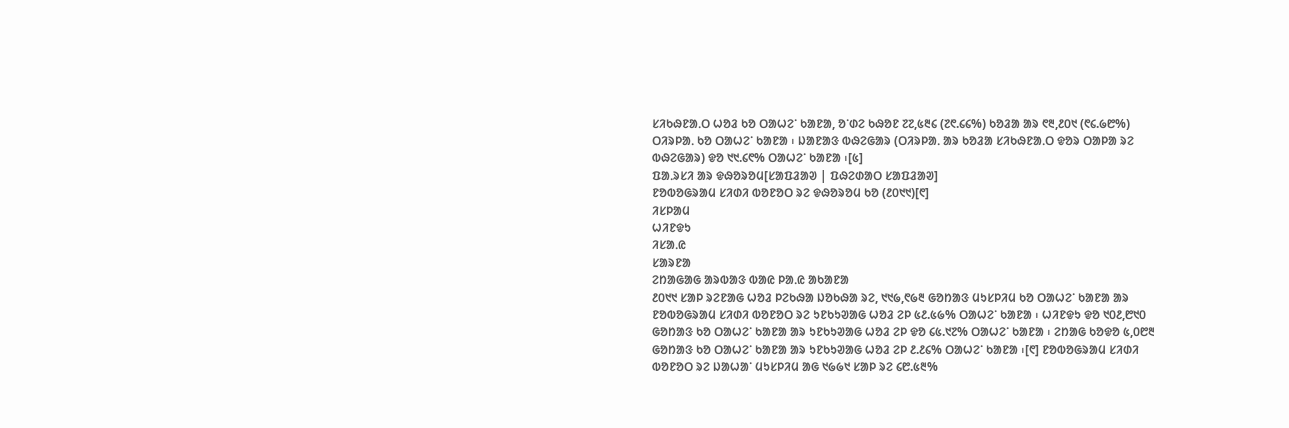ᱥᱤᱠᱷᱱᱟᱹᱛ ᱦᱚᱲ ᱠᱚ ᱛᱟᱦᱮᱸ ᱠᱟᱱᱟ, ᱚᱸᱰᱮ ᱠᱷᱚᱱ ᱗᱗,᱕᱓᱔ (᱗᱖.᱔᱔%) ᱠᱚᱲᱟ ᱟᱨ ᱖᱓,᱒᱐᱑ (᱖᱔.᱙᱘%) ᱛᱤᱨᱞᱟᱹ ᱠᱚ ᱛᱟᱦᱮᱸ ᱠᱟᱱᱟ ᱾ ᱡᱟᱱᱟᱝ ᱵᱷᱮᱜᱟᱨ (ᱛᱤᱨᱞᱟᱹ ᱟᱨ ᱠᱚᱲᱟ ᱥᱤᱠᱷᱱᱟᱹᱛ ᱫᱚᱨ ᱛᱟᱞᱟ ᱨᱮ ᱵᱷᱮᱜᱟᱨ) ᱫᱚ ᱑᱑.᱔᱖% ᱛᱟᱦᱮᱸ ᱠᱟᱱᱟ ᱾[᱕]
ᱯᱟᱹᱨᱥᱤ ᱟᱨ ᱫᱷᱚᱨᱚᱢ[ᱥᱟᱯᱲᱟᱣ | ᱯᱷᱮᱰᱟᱛ ᱥᱟᱯᱲᱟᱣ]
ᱱᱚᱵᱚᱜᱨᱟᱢ ᱥᱤᱰᱤ ᱵᱚᱱᱚᱛ ᱨᱮ ᱫᱷᱚᱨᱚᱢ ᱠᱚ (᱒᱐᱑᱑)[᱖]
ᱤᱥᱞᱟᱢ
ᱦᱤᱱᱫᱩ
ᱤᱥᱟᱹᱭ
ᱥᱟᱨᱱᱟ
ᱮᱴᱟᱜᱟᱜ ᱟᱨᱵᱟᱝ ᱵᱟᱭ ᱞᱟᱹᱭ ᱟᱠᱟᱱᱟ
᱒᱐᱑᱑ ᱥᱟᱞ ᱨᱮᱱᱟᱜ ᱦᱚᱲ ᱞᱮᱠᱷᱟ ᱡᱚᱠᱷᱟ ᱨᱮ, ᱑᱑᱙,᱖᱙᱓ ᱜᱚᱴᱟᱝ ᱢᱩᱥᱞᱤᱢ ᱠᱚ ᱛᱟᱦᱮᱸ ᱠᱟᱱᱟ ᱟᱨ ᱱᱚᱵᱚᱜᱨᱟᱢ ᱥᱤᱰᱤ ᱵᱚᱱᱚᱛ ᱨᱮ ᱩᱱᱠᱩᱣᱟᱜ ᱦᱚᱲ ᱮᱞ ᱕᱒.᱕᱙% ᱛᱟᱦᱮᱸ ᱠᱟᱱᱟ ᱾ ᱦᱤᱱᱫᱩ ᱫᱚ ᱑᱐᱒,᱘᱑᱐ ᱜᱚᱴᱟᱝ ᱠᱚ ᱛᱟᱦᱮᱸ ᱠᱟᱱᱟ ᱟᱨ ᱩᱱᱠᱩᱣᱟᱜ ᱦᱚᱲ ᱮᱞ ᱫᱚ ᱔᱕.᱑᱗% ᱛᱟᱦᱮᱸ ᱠᱟᱱᱟ ᱾ ᱮᱴᱟᱜ ᱠᱚᱫᱚ ᱕,᱐᱘᱓ ᱜᱚᱴᱟᱝ ᱠᱚ ᱛᱟᱦᱮᱸ ᱠᱟᱱᱟ ᱟᱨ ᱩᱱᱠᱩᱣᱟᱜ ᱦᱚᱲ ᱮᱞ ᱒.᱒᱔% ᱛᱟᱦᱮᱸ ᱠᱟᱱᱟ ᱾[᱖] ᱱᱚᱵᱚᱜᱨᱟᱢ ᱥᱤᱰᱤ ᱵᱚᱱᱚᱛ ᱨᱮ ᱡᱟᱦᱟᱸ ᱢᱩᱥᱞᱤᱢ ᱟᱜ ᱑᱙᱙᱑ ᱥᱟᱞ ᱨᱮ ᱔᱘.᱕᱓%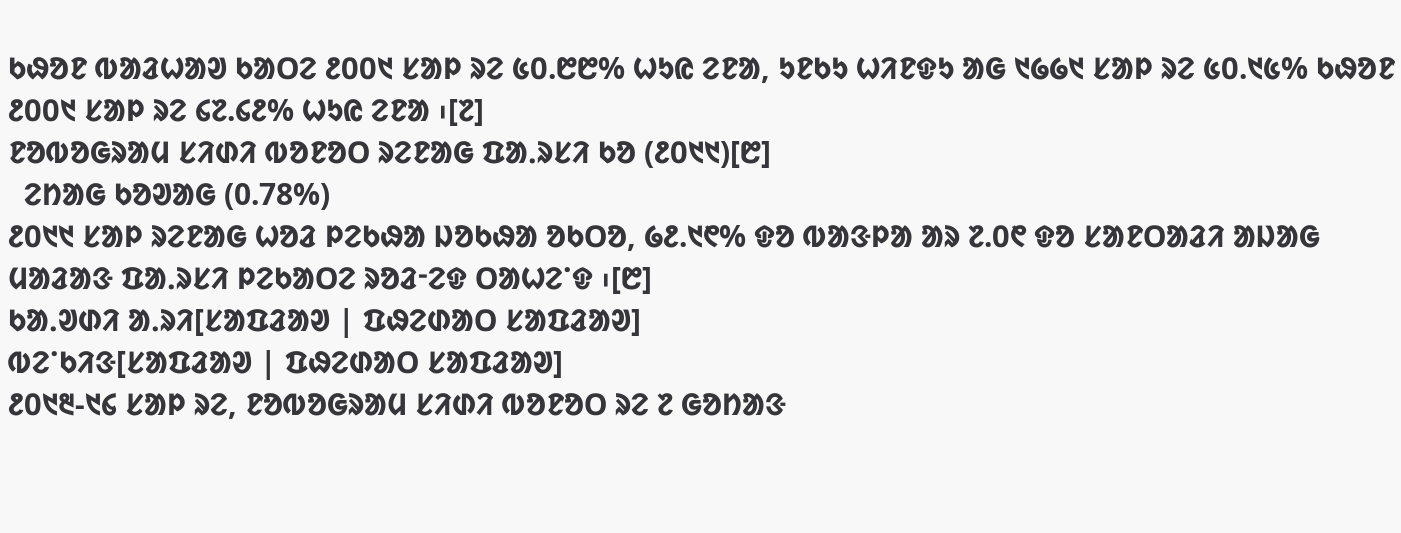ᱠᱷᱚᱱ ᱵᱟᱲᱦᱟᱣ ᱠᱟᱛᱮ ᱒᱐᱐᱑ ᱥᱟᱞ ᱨᱮ ᱕᱐.᱘᱘% ᱦᱩᱭ ᱮᱱᱟ, ᱩᱱᱠᱩ ᱦᱤᱱᱫᱩ ᱟᱜ ᱑᱙᱙᱑ ᱥᱟᱞ ᱨᱮ ᱕᱐.᱑᱕% ᱠᱷᱚᱱ ᱒᱐᱐᱑ ᱥᱟᱞ ᱨᱮ ᱔᱗.᱔᱒% ᱦᱩᱭ ᱮᱱᱟ ᱾[᱗]
ᱱᱚᱵᱚᱜᱨᱟᱢ ᱥᱤᱰᱤ ᱵᱚᱱᱚᱛ ᱨᱮᱱᱟᱜ ᱯᱟᱹᱨᱥᱤ ᱠᱚ (᱒᱐᱑᱑)[᱘]
  ᱮᱴᱟᱜ ᱠᱚᱣᱟᱜ (0.78%)
᱒᱐᱑᱑ ᱥᱟᱞ ᱨᱮᱱᱟᱜ ᱦᱚᱲ ᱞᱮᱠᱷᱟ ᱡᱚᱠᱷᱟ ᱚᱠᱛᱚ, ᱙᱒.᱑᱖% ᱫᱚ ᱵᱟᱝᱞᱟ ᱟᱨ ᱗.᱐᱖ ᱫᱚ ᱥᱟᱱᱛᱟᱲᱤ ᱟᱡᱟᱜ ᱢᱟᱲᱟᱝ ᱯᱟᱹᱨᱥᱤ ᱞᱮᱠᱟᱛᱮ ᱨᱚᱲᱼᱮᱫ ᱛᱟᱦᱮᱸᱫ ᱾[᱘]
ᱠᱟᱹᱣᱰᱤ ᱟᱹᱨᱤ[ᱥᱟᱯᱲᱟᱣ | ᱯᱷᱮᱰᱟᱛ ᱥᱟᱯᱲᱟᱣ]
ᱵᱮᱸᱠᱤᱝ[ᱥᱟᱯᱲᱟᱣ | ᱯᱷᱮᱰᱟᱛ ᱥᱟᱯᱲᱟᱣ]
᱒᱐᱑᱓-᱑᱔ ᱥᱟᱞ ᱨᱮ, ᱱᱚᱵᱚᱜᱨᱟᱢ ᱥᱤᱰᱤ ᱵᱚᱱᱚᱛ ᱨᱮ ᱗ ᱜᱚᱴᱟᱝ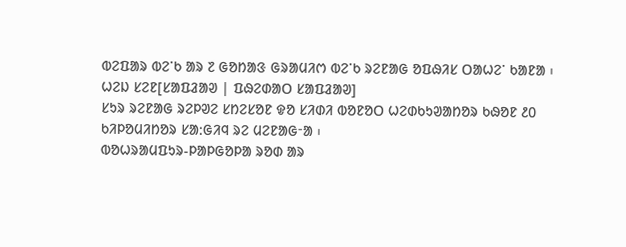ᱵᱮᱯᱟᱨ ᱵᱮᱸᱠ ᱟᱨ ᱗ ᱜᱚᱴᱟᱝ ᱜᱨᱟᱢᱤᱬ ᱵᱮᱸᱠ ᱨᱮᱱᱟᱜ ᱚᱯᱷᱤᱥ ᱛᱟᱦᱮᱸ ᱠᱟᱱᱟ ᱾
ᱦᱮᱡ ᱥᱮᱱ[ᱥᱟᱯᱲᱟᱣ | ᱯᱷᱮᱰᱟᱛ ᱥᱟᱯᱲᱟᱣ]
ᱥᱩᱨ ᱨᱮᱱᱟᱜ ᱨᱮᱞᱣᱮ ᱥᱴᱮᱥᱚᱱ ᱫᱚ ᱥᱤᱰᱤ ᱵᱚᱱᱚᱛ ᱦᱮᱰᱠᱩᱣᱟᱴᱚᱨ ᱠᱷᱚᱱ ᱒᱐ ᱠᱤᱞᱚᱢᱤᱴᱚᱨ ᱥᱟᱺᱜᱤᱧ ᱨᱮ ᱢᱮᱱᱟᱜᱼᱟ ᱾
ᱵᱚᱦᱨᱟᱢᱯᱩᱨ-ᱞᱟᱞᱜᱚᱞᱟ ᱨᱚᱰ ᱟᱨ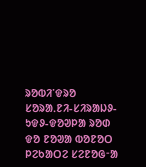ᱨᱚᱵᱤᱸᱫᱨᱚ ᱥᱚᱨᱟᱹᱱᱤ-ᱥᱤᱨᱟᱡᱽ-ᱩᱫᱽ-ᱫᱚᱣᱞᱟ ᱨᱚᱰ ᱫᱚ ᱱᱚᱣᱟ ᱵᱚᱱᱚᱛ ᱞᱮᱠᱟᱛᱮ ᱥᱮᱱᱚᱜᱼᱟ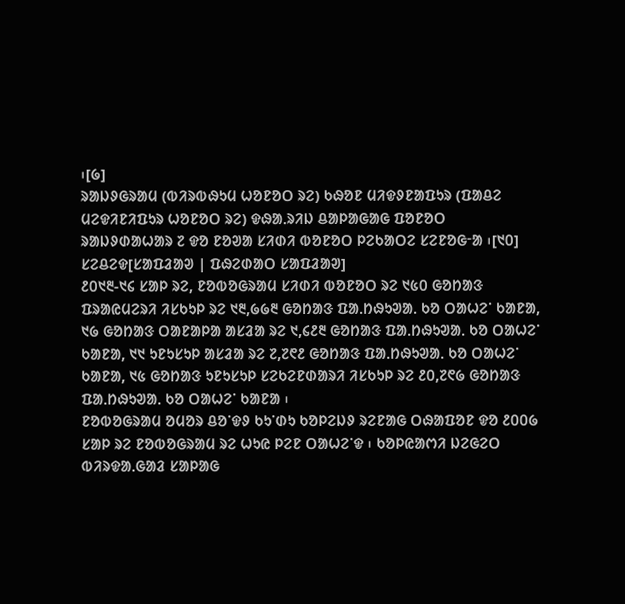᱾[᱙]
ᱨᱟᱡᱽᱜᱨᱟᱢ (ᱵᱤᱨᱵᱷᱩᱢ ᱦᱚᱱᱚᱛ ᱨᱮ) ᱠᱷᱚᱱ ᱢᱤᱫᱽᱱᱟᱯᱩᱨ (ᱯᱟᱪᱮ ᱢᱮᱫᱤᱱᱤᱯᱩᱨ ᱦᱚᱱᱚᱛ ᱨᱮ) ᱫᱷᱟᱹᱨᱤᱡ ᱪᱟᱞᱟᱜᱟᱜ ᱯᱚᱱᱚᱛ ᱨᱟᱡᱽᱰᱟᱦᱟᱨ ᱗ ᱫᱚ ᱱᱚᱣᱟ ᱥᱤᱰᱤ ᱵᱚᱱᱚᱛ ᱞᱮᱠᱟᱛᱮ ᱥᱮᱱᱚᱜᱼᱟ ᱾[᱑᱐]
ᱥᱮᱪᱮᱫ[ᱥᱟᱯᱲᱟᱣ | ᱯᱷᱮᱰᱟᱛ ᱥᱟᱯᱲᱟᱣ]
᱒᱐᱑᱓-᱑᱔ ᱥᱟᱞ ᱨᱮ, ᱱᱚᱵᱚᱜᱨᱟᱢ ᱥᱤᱰᱤ ᱵᱚᱱᱚᱛ ᱨᱮ ᱑᱕᱐ ᱜᱚᱴᱟᱝ ᱯᱨᱟᱭᱢᱮᱨᱤ ᱤᱥᱠᱩᱞ ᱨᱮ ᱑᱓,᱙᱙᱓ ᱜᱚᱴᱟᱝ ᱯᱟᱹᱴᱷᱩᱣᱟᱹ ᱠᱚ ᱛᱟᱦᱮᱸ ᱠᱟᱱᱟ, ᱑᱙ ᱜᱚᱴᱟᱝ ᱛᱟᱱᱟᱞᱟ ᱟᱥᱲᱟ ᱨᱮ ᱑,᱔᱒᱓ ᱜᱚᱴᱟᱝ ᱯᱟᱹᱴᱷᱩᱣᱟᱹ ᱠᱚ ᱛᱟᱦᱮᱸ ᱠᱟᱱᱟ, ᱑᱑ ᱩᱱᱩᱥᱩᱞ ᱟᱥᱲᱟ ᱨᱮ ᱗,᱗᱖᱒ ᱜᱚᱴᱟᱝ ᱯᱟᱹᱴᱷᱩᱣᱟᱹ ᱠᱚ ᱛᱟᱦᱮᱸ ᱠᱟᱱᱟ, ᱑᱕ ᱜᱚᱴᱟᱝ ᱩᱱᱩᱥᱩᱞ ᱥᱮᱠᱮᱱᱰᱟᱨᱤ ᱤᱥᱠᱩᱞ ᱨᱮ ᱒᱐,᱗᱖᱙ ᱜᱚᱴᱟᱝ ᱯᱟᱹᱴᱷᱩᱣᱟᱹ ᱠᱚ ᱛᱟᱦᱮᱸ ᱠᱟᱱᱟ ᱾
ᱱᱚᱵᱚᱜᱨᱟᱢ ᱚᱢᱚᱨ ᱪᱚᱸᱫᱽ ᱠᱩᱸᱰᱩ ᱠᱚᱞᱮᱡᱽ ᱨᱮᱱᱟᱜ ᱛᱷᱟᱯᱚᱱ ᱫᱚ ᱒᱐᱐᱙ ᱥᱟᱞ ᱨᱮ ᱱᱚᱵᱚᱜᱨᱟᱢ ᱨᱮ ᱦᱩᱭ ᱞᱮᱱ ᱛᱟᱦᱮᱸᱫ ᱾ ᱠᱚᱞᱭᱟᱬᱤ ᱡᱮᱜᱮᱛ ᱵᱤᱨᱫᱟᱹᱜᱟᱲ ᱥᱟᱞᱟᱜ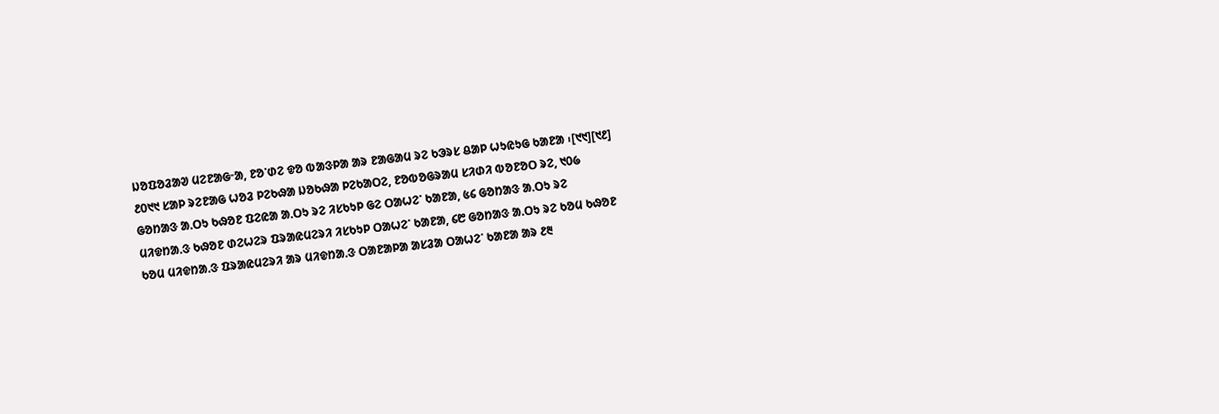ᱡᱚᱯᱚᱲᱟᱣ ᱢᱮᱱᱟᱜᱼᱟ, ᱱᱚᱸᱰᱮ ᱫᱚ ᱵᱟᱝᱞᱟ ᱟᱨ ᱱᱟᱜᱟᱢ ᱨᱮ ᱠᱳᱨᱥ ᱪᱟᱞ ᱦᱩᱭᱩᱜ ᱠᱟᱱᱟ ᱾[᱑᱑][᱑᱒]
᱒᱐᱑᱑ ᱥᱟᱞ ᱨᱮᱱᱟᱜ ᱦᱚᱲ ᱞᱮᱠᱷᱟ ᱡᱚᱠᱷᱟ ᱞᱮᱠᱟᱛᱮ, ᱱᱚᱵᱚᱜᱨᱟᱢ ᱥᱤᱰᱤ ᱵᱚᱱᱚᱛ ᱨᱮ, ᱑᱐᱙ ᱜᱚᱴᱟᱝ ᱟᱹᱛᱩ ᱠᱷᱚᱱ ᱯᱮᱭᱟ ᱟᱹᱛᱩ ᱨᱮ ᱤᱥᱠᱩᱞ ᱜᱮ ᱛᱟᱦᱮᱸ ᱠᱟᱱᱟ, ᱕᱔ ᱜᱚᱴᱟᱝ ᱟᱹᱛᱩ ᱨᱮ ᱢᱤᱫᱴᱟᱹᱝ ᱠᱷᱚᱱ ᱰᱮᱦᱮᱨ ᱯᱨᱟᱭᱢᱮᱨᱤ ᱤᱥᱠᱩᱞ ᱛᱟᱦᱮᱸ ᱠᱟᱱᱟ, ᱔᱘ ᱜᱚᱴᱟᱝ ᱟᱹᱛᱩ ᱨᱮ ᱠᱚᱢ ᱠᱷᱚᱱ ᱠᱚᱢ ᱢᱤᱫᱴᱟᱹᱝ ᱯᱨᱟᱭᱢᱮᱨᱤ ᱟᱨ ᱢᱤᱫᱴᱟᱹᱝ ᱛᱟᱱᱟᱞᱟ ᱟᱥᱲᱟ ᱛᱟᱦᱮᱸ ᱠᱟᱱᱟ ᱟᱨ ᱒᱓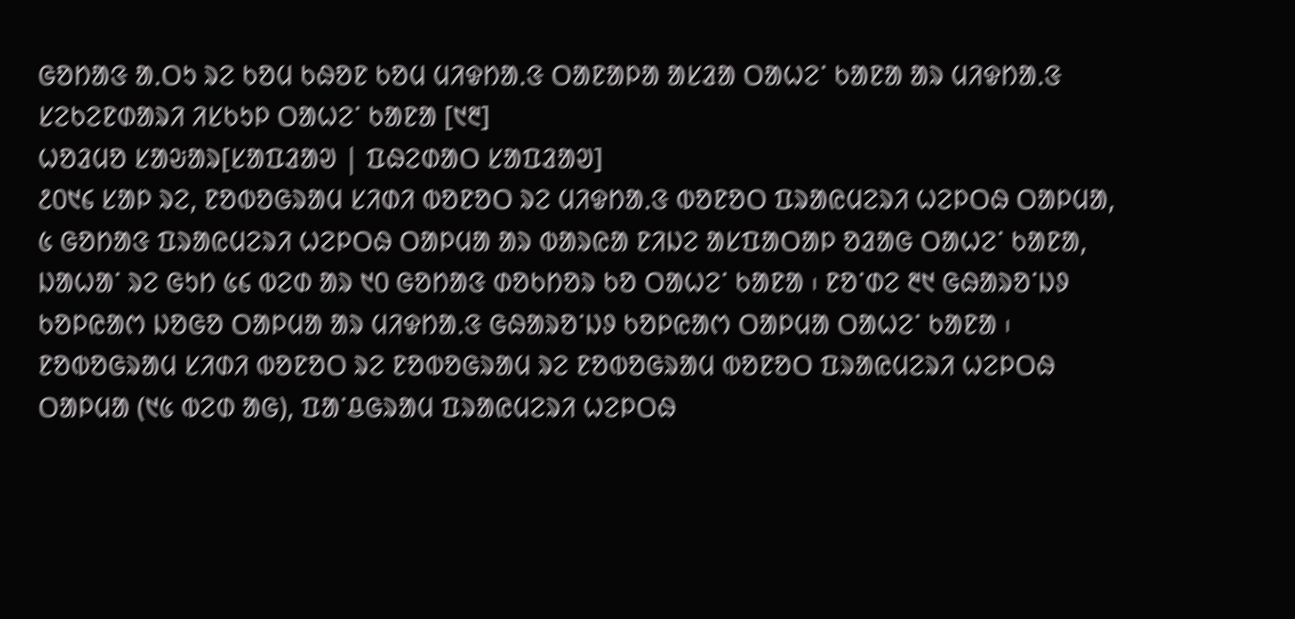ᱜᱚᱴᱟᱝ ᱟᱹᱛᱩ ᱨᱮ ᱠᱚᱢ ᱠᱷᱚᱱ ᱠᱚᱢ ᱢᱤᱫᱴᱟᱹᱝ ᱛᱟᱱᱟᱞᱟ ᱟᱥᱲᱟ ᱛᱟᱦᱮᱸ ᱠᱟᱱᱟ ᱟᱨ ᱢᱤᱫᱴᱟᱹᱝ ᱥᱮᱠᱮᱱᱰᱟᱨᱤ ᱤᱥᱠᱩᱞ ᱛᱟᱦᱮᱸ ᱠᱟᱱᱟ [᱑᱓]
ᱦᱚᱲᱢᱚ ᱥᱟᱶᱟᱨ[ᱥᱟᱯᱲᱟᱣ | ᱯᱷᱮᱰᱟᱛ ᱥᱟᱯᱲᱟᱣ]
᱒᱐᱑᱔ ᱥᱟᱞ ᱨᱮ, ᱱᱚᱵᱚᱜᱨᱟᱢ ᱥᱤᱰᱤ ᱵᱚᱱᱚᱛ ᱨᱮ ᱢᱤᱫᱴᱟᱹᱝ ᱵᱚᱱᱚᱛ ᱯᱨᱟᱭᱢᱮᱨᱤ ᱦᱮᱞᱛᱷ ᱛᱟᱞᱢᱟ, ᱕ ᱜᱚᱴᱟᱝ ᱯᱨᱟᱭᱢᱮᱨᱤ ᱦᱮᱞᱛᱷ ᱛᱟᱞᱢᱟ ᱟᱨ ᱵᱟᱨᱭᱟ ᱱᱤᱡᱮ ᱟᱥᱯᱟᱛᱟᱞ ᱚᱲᱟᱜ ᱛᱟᱦᱮᱸ ᱠᱟᱱᱟ, ᱡᱟᱦᱟᱸ ᱨᱮ ᱜᱩᱴ ᱕᱔ ᱵᱮᱰ ᱟᱨ ᱑᱐ ᱜᱚᱴᱟᱝ ᱰᱚᱠᱴᱚᱨ ᱠᱚ ᱛᱟᱦᱮᱸ ᱠᱟᱱᱟ ᱾ ᱱᱚᱸᱰᱮ ᱓᱑ ᱜᱷᱟᱨᱚᱸᱡᱽ ᱠᱚᱞᱭᱟᱬ ᱡᱚᱜᱚ ᱛᱟᱞᱢᱟ ᱟᱨ ᱢᱤᱫᱴᱟᱹᱝ ᱜᱷᱟᱨᱚᱸᱡᱽ ᱠᱚᱞᱭᱟᱬ ᱛᱟᱞᱢᱟ ᱛᱟᱦᱮᱸ ᱠᱟᱱᱟ ᱾
ᱱᱚᱵᱚᱜᱨᱟᱢ ᱥᱤᱰᱤ ᱵᱚᱱᱚᱛ ᱨᱮ ᱱᱚᱵᱚᱜᱨᱟᱢ ᱨᱮ ᱱᱚᱵᱚᱜᱨᱟᱢ ᱵᱚᱱᱚᱛ ᱯᱨᱟᱭᱢᱮᱨᱤ ᱦᱮᱞᱛᱷ ᱛᱟᱞᱢᱟ (᱑᱕ ᱵᱮᱰ ᱟᱜ), ᱯᱟᱸᱪᱜᱨᱟᱢ ᱯᱨᱟᱭᱢᱮᱨᱤ ᱦᱮᱞᱛᱷ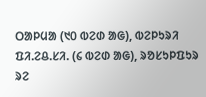ᱛᱟᱞᱢᱟ (᱑᱐ ᱵᱮᱰ ᱟᱜ), ᱵᱮᱞᱩᱨᱤ ᱯᱤ.ᱮᱪ.ᱥᱤ. (᱔ ᱵᱮᱰ ᱟᱜ), ᱨᱚᱥᱩᱞᱯᱩᱨ ᱨᱮ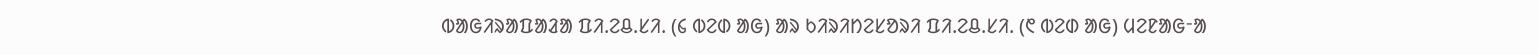ᱵᱟᱜᱤᱨᱟᱯᱟᱲᱟ ᱯᱤ.ᱮᱪ.ᱥᱤ. (᱔ ᱵᱮᱰ ᱟᱜ) ᱟᱨ ᱠᱤᱨᱤᱴᱮᱥᱚᱨᱤ ᱯᱤ.ᱮᱪ.ᱥᱤ. (᱖ ᱵᱮᱰ ᱟᱜ) ᱢᱮᱱᱟᱜᱼᱟ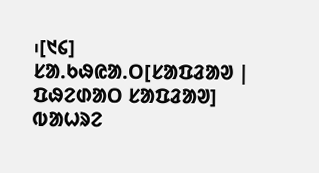᱾[᱑᱔]
ᱥᱟᱹᱠᱷᱭᱟᱹᱛ[ᱥᱟᱯᱲᱟᱣ | ᱯᱷᱮᱰᱟᱛ ᱥᱟᱯᱲᱟᱣ]
ᱵᱟᱦᱨᱮ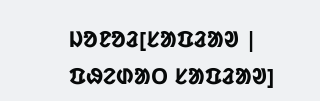ᱡᱚᱱᱚᱲ[ᱥᱟᱯᱲᱟᱣ | ᱯᱷᱮᱰᱟᱛ ᱥᱟᱯᱲᱟᱣ]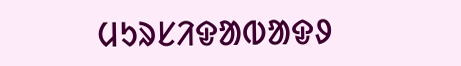ᱢᱩᱨᱥᱤᱫᱟᱵᱟᱫᱽ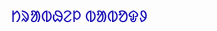ᱴᱨᱟᱵᱷᱮᱞ ᱵᱟᱵᱚᱫᱽ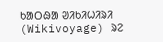ᱠᱟᱛᱷᱟ ᱣᱤᱠᱤᱦᱤᱨᱤ (Wikivoyage) ᱨᱮ